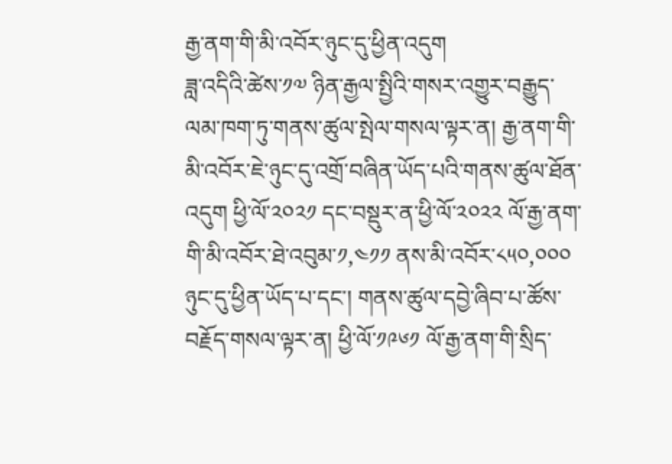རྒྱ་ནག་གི་མི་འབོར་ཉུང་དུ་ཕྱིན་འདུག
ཟླ་འདིའི་ཚེས་༡༧ ཉིན་རྒྱལ་སྤྱིའི་གསར་འགྱུར་བརྒྱུད་ལམ་ཁག་ཏུ་གནས་ཚུལ་སྤེལ་གསལ་ལྟར་ན། རྒྱ་ནག་གི་མི་འབོར་ཇེ་ཉུང་དུ་འགྲོ་བཞིན་ཡོད་པའི་གནས་ཚུལ་ཐོན་འདུག ཕྱི་ལོ་༢༠༢༡ དང་བསྡུར་ན་ཕྱི་ལོ་༢༠༢༢ ལོ་རྒྱ་ནག་གི་མི་འབོར་ཐེ་འབུམ་༡,༤༡༡ ནས་མི་འབོར་༨༥༠,༠༠༠ ཉུང་དུ་ཕྱིན་ཡོད་པ་དང་། གནས་ཚུལ་དབྱེ་ཞིབ་པ་ཚོས་བརྗོད་གསལ་ལྟར་ན། ཕྱི་ལོ་༡༩༦༡ ལོ་རྒྱ་ནག་གི་སྲིད་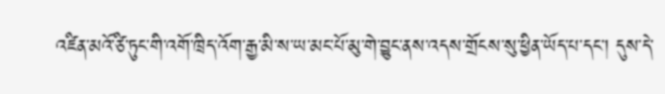འཛིན་མའོ་ཙི་ཏུང་གི་འགོ་ཁྲིད་འོག་རྒྱ་མི་ས་ཡ་མང་པོ་མུ་གེ་བྱུང་ནས་འདས་གྲོངས་སུ་ཕྱིན་ཡོད་པ་དང་། དུས་དེ་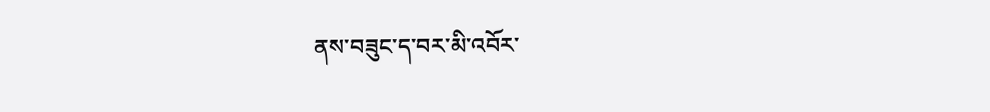ནས་བཟུང་ད་བར་མི་འབོར་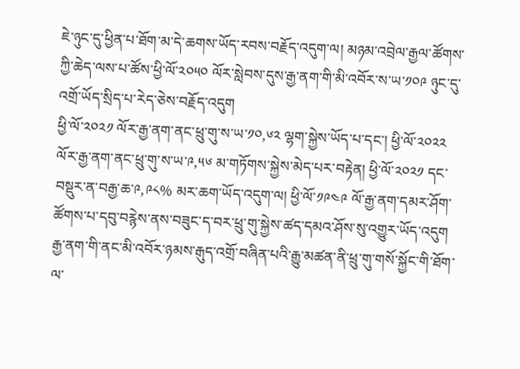ཇེ་ཉུང་དུ་ཕྱིན་པ་ཐོག་མ་དེ་ཆགས་ཡོད་རབས་བརྗོད་འདུག་ལ། མཉམ་འབྲེལ་རྒྱལ་ཚོགས་ཀྱི་ཆེད་ལས་པ་ཚོས་ཕྱི་ལོ་༢༠༥༠ ལོར་སླེབས་དུས་རྒྱ་ནག་གི་མི་འབོར་ས་ཡ་༡༠༩ ཉུང་དུ་འགྲོ་ཡོད་སྲིད་པ་རེད་ཅེས་བརྗོད་འདུག
ཕྱི་ལོ་༢༠༢༡ ལོར་རྒྱ་ནག་ནང་ཕྲུ་གུ་ས་ཡ་༡༠,༦༢ ལྷག་སྐྱེས་ཡོད་པ་དང་། ཕྱི་ལོ་༢༠༢༢ ལོར་རྒྱ་ནག་ནང་ཕྲུ་གུ་ས་ཡ་༩,༥༦ མ་གཏོགས་སྐྱེས་མེད་པར་བརྟེན། ཕྱི་ལོ་༢༠༢༡ དང་བསྡུར་ན་བརྒྱ་ཆ་༩,༩༨% མར་ཆག་ཡོད་འདུག་ལ། ཕྱི་ལོ་༡༩༤༩ ལོ་རྒྱ་ནག་དམར་ཤོག་ཚོགས་པ་དབུ་བརྙེས་ནས་བཟུང་ད་བར་ཕྲུ་གུ་སྐྱེས་ཚད་དམའ་ཤོས་སུ་འགྱུར་ཡོད་འདུག
རྒྱ་ནག་གི་ནང་མི་འབོར་ཉམས་རྒུད་འགྲོ་བཞིན་པའི་རྒྱུ་མཚན་ནི་ཕྲུ་གུ་གསོ་སྐྱོང་གི་ཐོག་ལ་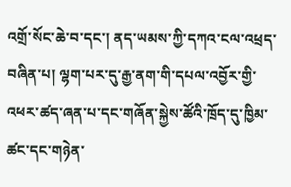འགྲོ་སོང་ཆེ་བ་དང་། ནད་ཡམས་ཀྱི་དཀའ་ངལ་འཕྲད་བཞིན་པ། ལྷག་པར་དུ་རྒྱ་ནག་གི་དཔལ་འབྱོར་གྱི་འཕར་ཚད་ཞན་པ་དང་གཞོན་སྐྱེས་ཚོའི་ཁྲོད་དུ་ཁྱིམ་ཚང་དང་གཉེན་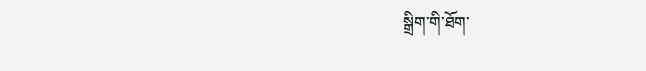སྒྲིག་གི་ཐོག་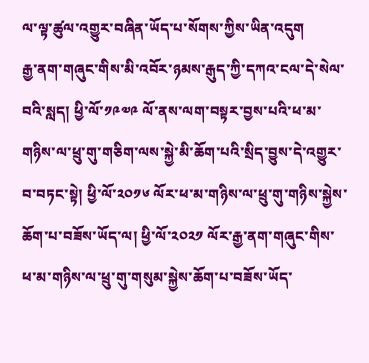ལ་ལྟ་ཚུལ་འགྱུར་བཞིན་ཡོད་པ་སོགས་ཀྱིས་ཡིན་འདུག
རྒྱ་ནག་གཞུང་གིས་མི་འབོར་ཉམས་རྒུད་ཀྱི་དཀའ་ངལ་དེ་སེལ་བའི་སླད། ཕྱི་ལོ་༡༩༧༩ ལོ་ནས་ལག་བསྟར་བྱས་པའི་ཕ་མ་གཉིས་ལ་ཕྲུ་གུ་གཅིག་ལས་སྐྱེ་མི་ཆོག་པའི་སྲིད་བྱུས་དེ་འགྱུར་བ་བཏང་སྟེ། ཕྱི་ལོ་༢༠༡༦ ལོར་ཕ་མ་གཉིས་ལ་ཕྲུ་གུ་གཉིས་སྐྱེས་ཆོག་པ་བཟོས་ཡོད་ལ། ཕྱི་ལོ་༢༠༢༡ ལོར་རྒྱ་ནག་གཞུང་གིས་ཕ་མ་གཉིས་ལ་ཕྲུ་གུ་གསུམ་སྐྱེས་ཆོག་པ་བཟོས་ཡོད་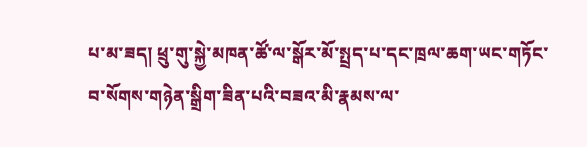པ་མ་ཟད། ཕྲུ་གུ་སྐྱེ་མཁན་ཚོ་ལ་སྒོར་མོ་སྤྲད་པ་དང་ཁྲལ་ཆག་ཡང་གཏོང་བ་སོགས་གཉེན་སྒྲིག་ཟིན་པའི་བཟའ་མི་རྣམས་ལ་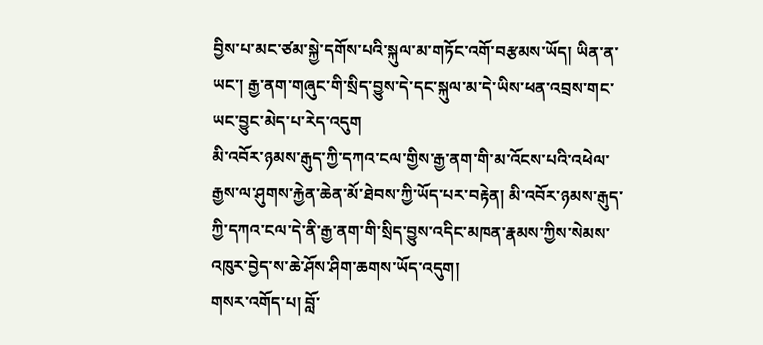བྱིས་པ་མང་ཙམ་སྐྱེ་དགོས་པའི་སྐུལ་མ་གཏོང་འགོ་བརྩམས་ཡོད། ཡིན་ན་ཡང་། རྒྱ་ནག་གཞུང་གི་སྲིད་བྱུས་དེ་དང་སྐུལ་མ་དེ་ཡིས་ཕན་འབྲས་གང་ཡང་བྱུང་མེད་པ་རེད་འདུག
མི་འབོར་ཉམས་རྒུད་ཀྱི་དཀའ་ངལ་གྱིས་རྒྱ་ནག་གི་མ་འོངས་པའི་འཕེལ་རྒྱས་ལ་ཤུགས་རྐྱེན་ཆེན་མོ་ཐེབས་ཀྱི་ཡོད་པར་བརྟེན། མི་འབོར་ཉམས་རྒུད་ཀྱི་དཀའ་ངལ་དེ་ནི་རྒྱ་ནག་གི་སྲིད་བྱུས་འདིང་མཁན་རྣམས་ཀྱིས་སེམས་འཁུར་བྱེད་ས་ཆེ་ཤོས་ཤིག་ཆགས་ཡོད་འདུག།
གསར་འགོད་པ། བློ་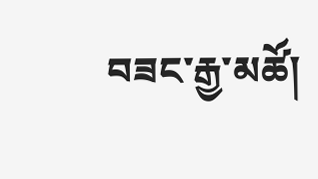བཟང་རྒྱ་མཚོ།